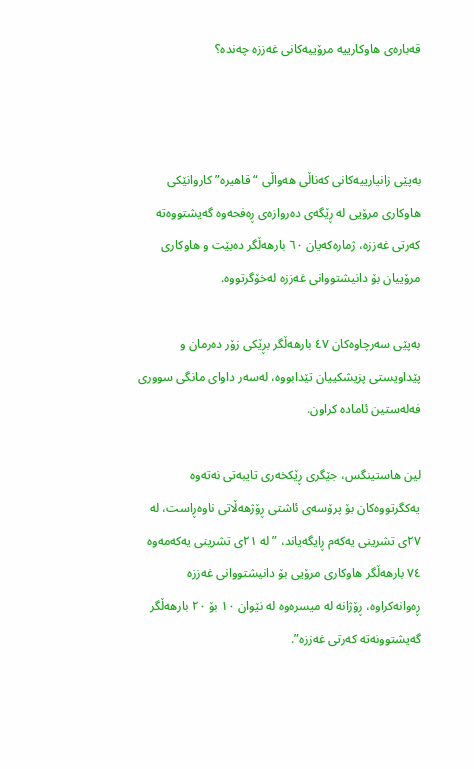قەبارەی هاوکارییە مرۆییەکانی غەززە چەندە؟



بەپێی زانیارییەکانی کەناڵی هەواڵی “قاهیرە” کاروانێکی هاوکاری مرۆیی لە ڕێگەی دەروازەی ڕەفحەوە گەیشتووەتە کەرتی غەززە، ژمارەکەیان ٦٠ بارهەڵگر دەبێت و هاوکاری مرۆییان بۆ دانیشتووانی غەززە لەخۆگرتووە.

بەپێی سەرچاوەکان ٤٧ بارهەڵگر بڕێکی زۆر دەرمان و پێداویستی پزیشکییان تێدابووە، لەسەر داوای مانگی سووری فەلەستین ئامادە کراون.

لین هاستینگس، جێگری ڕێکخەری تایبەتی نەتەوە یەکگرتووەکان بۆ پرۆسەی ئاشتی ڕۆژهەڵاتی ناوەڕاست، لە ٢٧ی تشرینی یەکەم ڕایگەیاند، ” لە ٢١ی تشرینی یەکەمەوە ٧٤ بارهەڵگر هاوکاری مرۆیی بۆ دانیشتووانی غەززە ڕەوانەکراوە، ڕۆژانە لە میسرەوە لە نێوان ١٠ بۆ ٢٠ بارهەڵگر گەیشتوونەتە کەرتی غەززە”.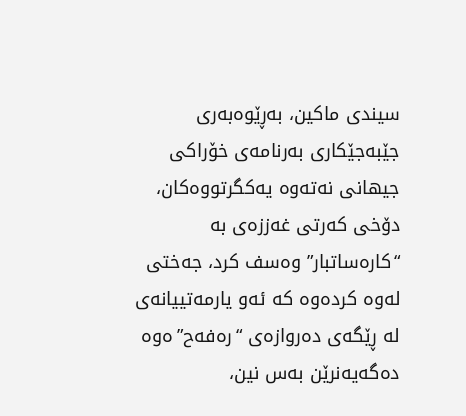سیندی ماکین، بەڕێوەبەری جێبەجێکاری بەرنامەی خۆراکی جیهانی نەتەوە یەکگرتووەکان، دۆخی کەرتی غەززەی بە “کارەساتبار” وەسف کرد، جەختی لەوە کردەوە کە ئەو یارمەتییانەی لە ڕێگەی دەروازەی “رەفەح”ەوە دەگەیەنرێن بەس نین،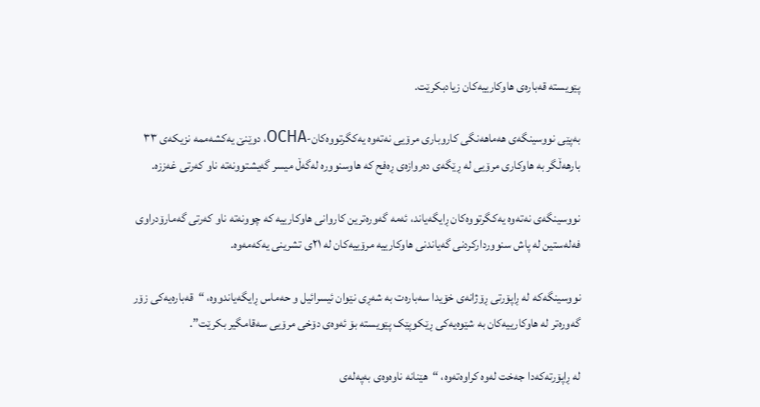پێویستە قەبارەی هاوکارییەکان زیادبکرێت.

بەپێی نووسینگەی هەماهەنگی کاروباری مرۆیی نەتەوە یەکگرتووەکان-OCHA، دوێنێ یەکشەممە نزیکەی ٣٣ بارهەڵگر بە هاوکاری مرۆیی لە ڕێگەی دەروازەی ڕەفح کە هاوسنوورە لەگەڵ میسر گەیشتوونەتە ناو کەرتی غەززە.

نووسینگەی نەتەوە یەکگرتووەکان ڕایگەیاند، ئەمە گەورەترین کاروانی هاوکارییە کە چوونەتە ناو کەرتی گەمارۆدراوی فەلەستین لە پاش سنووردارکردنی گەیاندنی هاوکارییە مرۆییەکان لە ٢١ی تشرینی یەکەمەوە.

نووسینگەکە لە ڕاپۆرتی ڕۆژانەی خۆیدا سەبارەت بە شەڕی نێوان ئیسرائیل و حەماس ڕایگەیاندووە، “قەبارەیەکی زۆر گەورەتر لە هاوکارییەکان بە شێوەیەکی ڕێکوپێک پێویستە بۆ ئەوەی دۆخی مرۆیی سەقامگیر بکرێت”.

لە ڕاپۆرتەکەدا جەخت لەوە کراوەتەوە، “هێنانە ناوەوەی بەپەلەی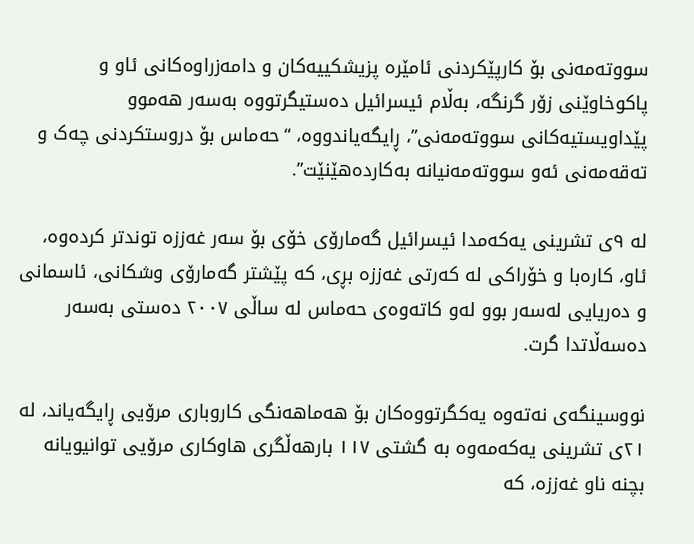سووتەمەنی بۆ کارپێکردنی ئامێرە پزیشکییەکان و دامەزراوەکانی ئاو و پاکوخاوێنی زۆر گرنگە، بەڵام ئیسرائیل دەستیگرتووە بەسەر هەموو پێداویستیەکانی سووتەمەنی”، ڕایگەیاندووە، “حەماس بۆ دروستکردنی چەک و تەقەمەنی ئەو سووتەمەنیانە بەکاردەهێنێت”.

لە ٩ی تشرینی یەکەمدا ئیسرائیل گەمارۆی خۆی بۆ سەر غەززە توندتر کردەوە، ئاو، کارەبا و خۆراکی لە کەرتی غەززە بڕی، کە پێشتر گەمارۆی وشکانی، ئاسمانی و دەریایی لەسەر بوو لەو کاتەوەی حەماس لە ساڵی ٢٠٠٧ دەستی بەسەر دەسەڵاتدا گرت.

نووسینگەی نەتەوە یەکگرتووەکان بۆ هەماهەنگی کاروباری مرۆیی ڕایگەیاند، لە ٢١ی تشرینی یەکەمەوە بە گشتی ١١٧ بارهەڵگری هاوکاری مرۆیی توانیویانە بچنە ناو غەززە، کە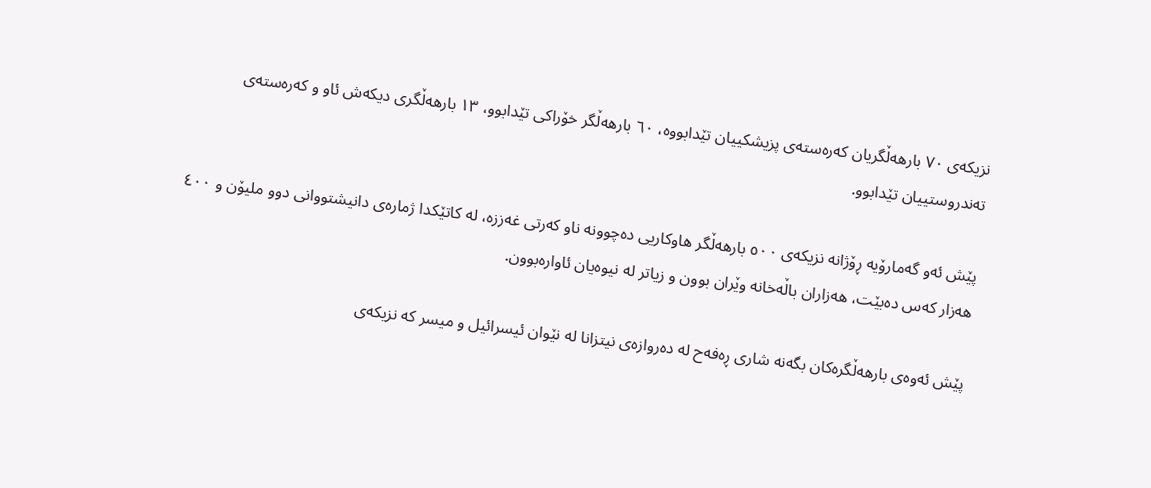نزیکەی ٧٠ بارهەڵگریان کەرەستەی پزیشکییان تێدابووە، ٦٠ بارهەڵگر خۆراکی تێدابوو، ١٣ بارهەڵگری دیکەش ئاو و کەرەستەی تەندروستییان تێدابوو.

پێش ئەو گەمارۆیە ڕۆژانە نزیکەی ٥٠٠ بارهەڵگر هاوکاریی دەچوونە ناو کەرتی غەززە، لە کاتێکدا ژمارەی دانیشتووانی دوو ملیۆن و ٤٠٠ هەزار کەس دەبێت، هەزاران باڵەخانە وێران بوون و زیاتر لە نیوەیان ئاوارەبوون.

پێش ئەوەی بارهەڵگرەکان بگەنە شاری ڕەفەح لە دەروازەی نیتزانا لە نێوان ئیسرائیل و میسر کە نزیکەی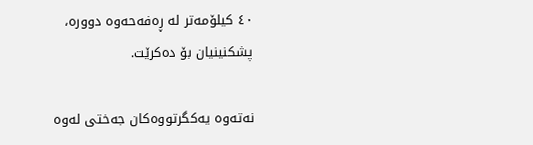٤٠ کیلۆمەتر لە ڕەفەحەوە دوورە، پشکنینیان بۆ دەکرێت.

نەتەوە یەکگرتووەکان جەختی لەوە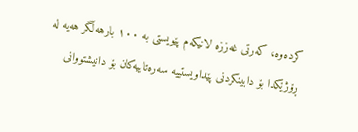کردەوە، کەرتی غەززە لانیکەم پێویستی بە ١٠٠ بارهەڵگر هەیە لە ڕۆژێکدا بۆ دابینکردنی پێداویستییە سەرەتاییەکان بۆ دانیشتووانی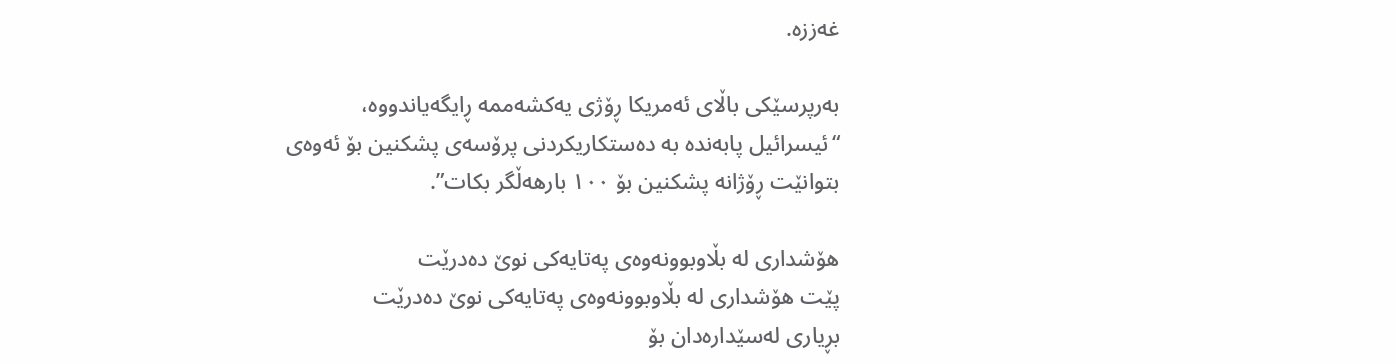غەززە.

بەرپرسێکی باڵای ئەمریکا ڕۆژی یەکشەممە ڕایگەیاندووە، “ئیسرائیل پابەندە بە دەستکاریکردنی پرۆسەی پشکنین بۆ ئەوەی بتوانێت ڕۆژانە پشکنین بۆ ١٠٠ بارهەڵگر بکات”.

هۆشداری لە بڵاوبوونەوەی پەتایەکی نوێ دەدرێت
پێت هۆشداری لە بڵاوبوونەوەی پەتایەکی نوێ دەدرێت
بڕیاری لەسێدارەدان بۆ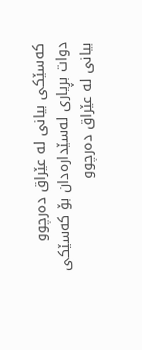کەسێکی بیانی لە عێراق دەرچوو
دوات بڕیاری لەسێدارەدان بۆ کەسێکی بیانی لە عێراق دەرچوو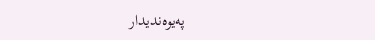پەیوەندیدار